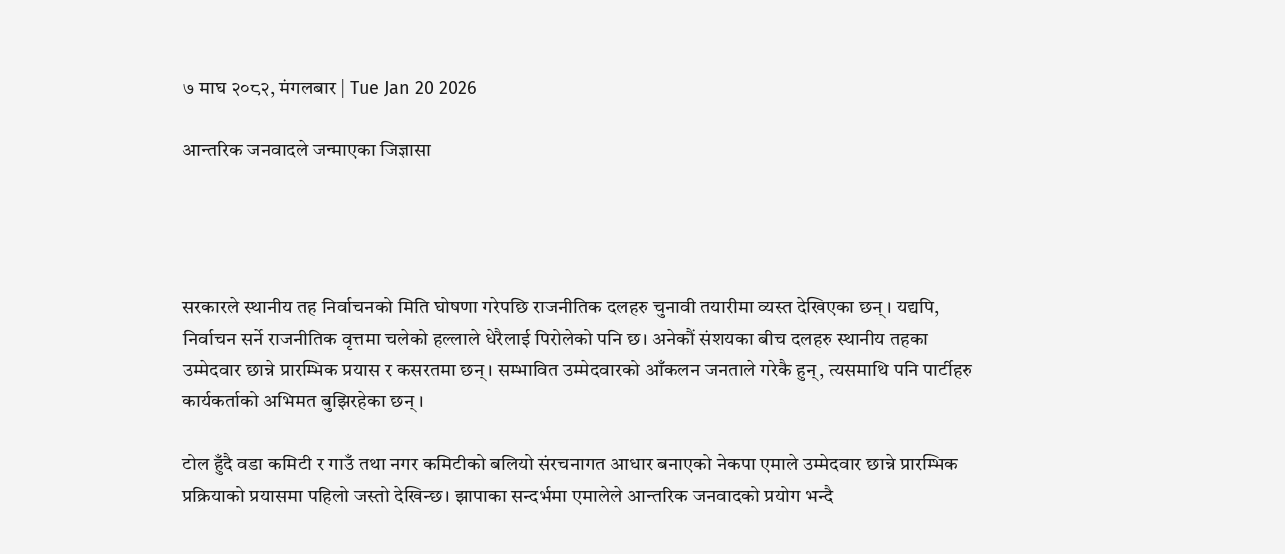७ माघ २०८२, मंगलबार | Tue Jan 20 2026

आन्तरिक जनवादले जन्माएका जिज्ञासा




सरकारले स्थानीय तह निर्वाचनको मिति घोषणा गरेपछि राजनीतिक दलहरु चुनावी तयारीमा व्यस्त देखिएका छन् । यद्यपि, निर्वाचन सर्ने राजनीतिक वृत्तमा चलेको हल्लाले धेरैलाई पिरोलेको पनि छ। अनेकौं संशयका बीच दलहरु स्थानीय तहका उम्मेदवार छान्ने प्रारम्भिक प्रयास र कसरतमा छन्। सम्भावित उम्मेदवारको आँकलन जनताले गरेकै हुन्, त्यसमाथि पनि पार्टीहरु कार्यकर्ताको अभिमत बुझिरहेका छन् ।

टोल हुँदै वडा कमिटी र गाउँ तथा नगर कमिटीको बलियो संरचनागत आधार बनाएको नेकपा एमाले उम्मेदवार छान्ने प्रारम्भिक प्रक्रियाको प्रयासमा पहिलो जस्तो देखिन्छ। झापाका सन्दर्भमा एमालेले आन्तरिक जनवादको प्रयोग भन्दै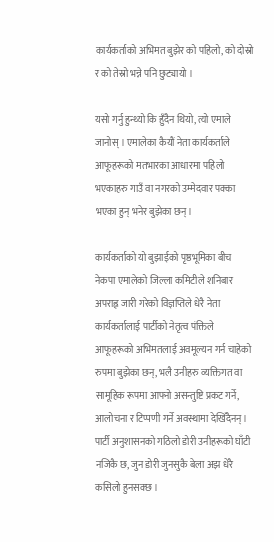कार्यकर्ताको अभिमत बुझेर को पहिलो, को दोस्रो र को तेस्रो भन्ने पनि छुट्यायो ।

यसो गर्नु हुन्थ्यो कि हुँदैन थियो, त्यो एमाले जानोस् । एमालेका कैयौं नेता कार्यकर्ताले आफूहरूको मतभारका आधारमा पहिलो भएकाहरु गाउँ वा नगरको उम्मेदवार पक्का भएका हुन् भनेर बुझेका छन्।

कार्यकर्ताको यो बुझाईको पृष्ठभूमिका बीच नेकपा एमालेको जिल्ला कमिटीले शनिबार अपराह्न जारी गरेको विज्ञप्तिले धेरै नेता कार्यकर्तालाई पार्टीको नेतृत्व पंक्तिले आफूहरूको अभिमतलाई अवमूल्यन गर्न चाहेको रुपमा बुझेका छन्, भलै उनीहरु व्यक्तिगत वा सामूहिक रूपमा आफ्नो असन्तुष्टि प्रकट गर्ने, आलोचना र टिप्पणी गर्ने अवस्थामा देखिँदैनन्। पार्टी अनुशासनको गठिलो डोरी उनीहरूको घाँटी नजिकै छ, जुन डोरी जुनसुकै बेला अझ धेरै कसिलो हुनसक्छ ।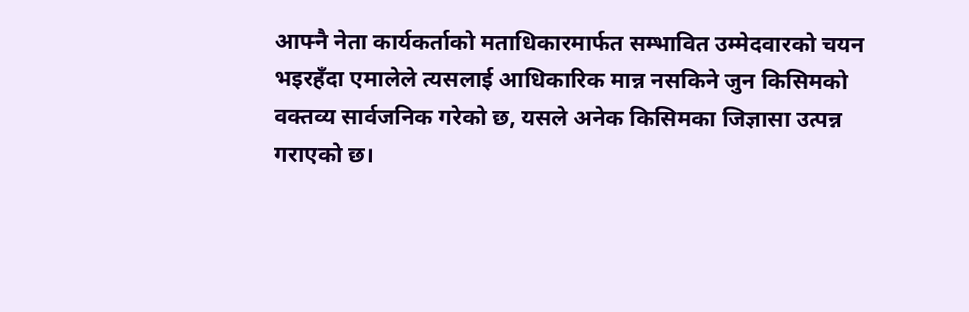आफ्नै नेता कार्यकर्ताको मताधिकारमार्फत सम्भावित उम्मेदवारको चयन भइरहँदा एमालेले त्यसलाई आधिकारिक मान्न नसकिने जुन किसिमको वक्तव्य सार्वजनिक गरेको छ, यसले अनेक किसिमका जिज्ञासा उत्पन्न गराएको छ।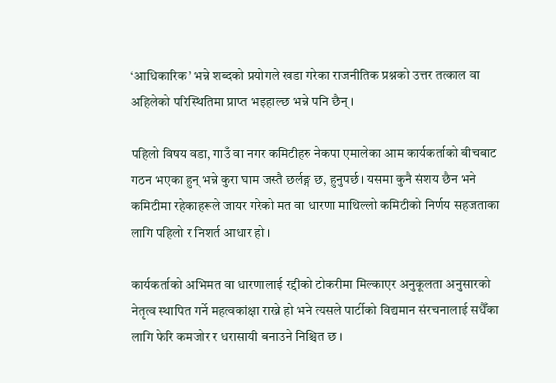‘आधिकारिक’ भन्ने शब्दको प्रयोगले खडा गरेका राजनीतिक प्रश्नको उत्तर तत्काल वा अहिलेको परिस्थितिमा प्राप्त भइहाल्छ भन्ने पनि छैन् ।

पहिलो विषय वडा, गाउँ वा नगर कमिटीहरु नेकपा एमालेका आम कार्यकर्ताको बीचबाट गठन भएका हुन् भन्ने कुरा घाम जस्तै छर्लङ्ग छ, हुनुपर्छ। यसमा कुनै संशय छैन भने कमिटीमा रहेकाहरूले जायर गरेको मत वा धारणा माथिल्लो कमिटीको निर्णय सहजताका लागि पहिलो र निशर्त आधार हो ।

कार्यकर्ताको अभिमत वा धारणालाई रद्दीको टोकरीमा मिल्काएर अनुकूलता अनुसारको नेतृत्व स्थापित गर्ने महत्वकांक्षा राख्ने हो भने त्यसले पार्टीको विद्यमान संरचनालाई सधैँका लागि फेरि कमजोर र धरासायी बनाउने निश्चित छ ।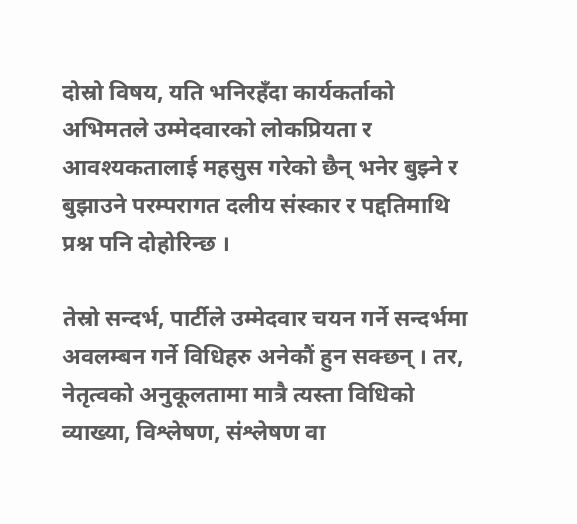दोस्रो विषय, यति भनिरहँदा कार्यकर्ताको अभिमतले उम्मेदवारको लोकप्रियता र आवश्यकतालाई महसुस गरेको छैन् भनेर बुझ्ने र बुझाउने परम्परागत दलीय संस्कार र पद्दतिमाथि प्रश्न पनि दोहोरिन्छ ।

तेस्रो सन्दर्भ, पार्टीले उम्मेदवार चयन गर्ने सन्दर्भमा अवलम्बन गर्ने विधिहरु अनेकौं हुन सक्छन् । तर, नेतृत्वको अनुकूलतामा मात्रै त्यस्ता विधिको व्याख्या, विश्लेषण, संश्लेषण वा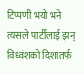टिप्पणी भयो भने त्यसले पार्टीलाई झन् विध्वंशको दिशातर्फ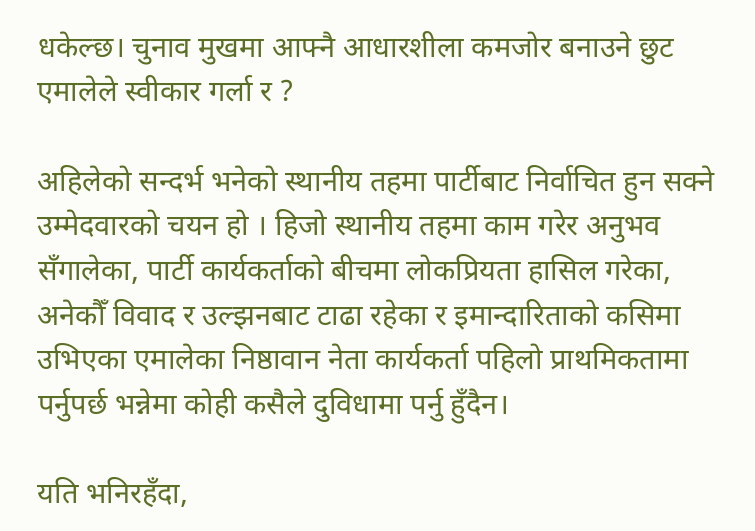धकेल्छ। चुनाव मुखमा आफ्नै आधारशीला कमजोर बनाउने छुट एमालेले स्वीकार गर्ला र ?

अहिलेको सन्दर्भ भनेको स्थानीय तहमा पार्टीबाट निर्वाचित हुन सक्ने उम्मेदवारको चयन हो । हिजो स्थानीय तहमा काम गरेर अनुभव सँगालेका, पार्टी कार्यकर्ताको बीचमा लोकप्रियता हासिल गरेका, अनेकौँ विवाद र उल्झनबाट टाढा रहेका र इमान्दारिताको कसिमा उभिएका एमालेका निष्ठावान नेता कार्यकर्ता पहिलो प्राथमिकतामा पर्नुपर्छ भन्नेमा कोही कसैले दुविधामा पर्नु हुँदैन।

यति भनिरहँदा,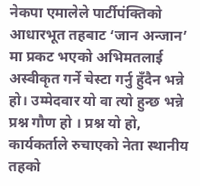नेकपा एमालेले पार्टीपंक्तिको आधारभूत तहबाट ‘जान अन्जान’ मा प्रकट भएको अभिमतलाई अस्वीकृत गर्ने चेस्टा गर्नु हुँदैन भन्ने हो। उम्मेदवार यो वा त्यो हुन्छ भन्ने प्रश्न गौण हो । प्रश्न यो हो, कार्यकर्ताले रुचाएको नेता स्थानीय तहको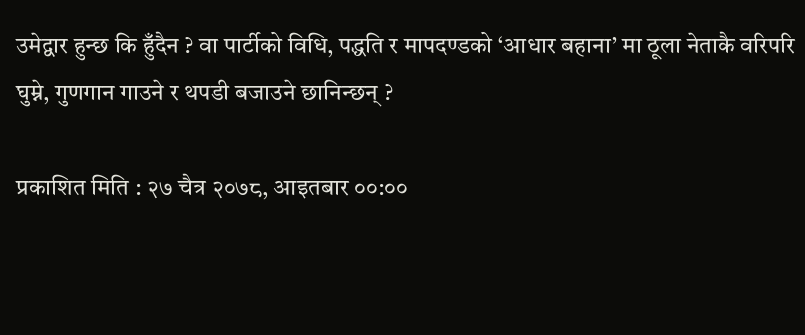उमेद्वार हुन्छ कि हुँदैन ? वा पार्टीको विधि, पद्धति र मापदण्डको ‘आधार बहाना’ मा ठूला नेताकै वरिपरि घुम्ने, गुणगान गाउने र थपडी बजाउने छानिन्छन् ?

प्रकाशित मिति : २७ चैत्र २०७८, आइतबार ००:००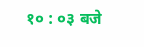१० : ०३ बजे